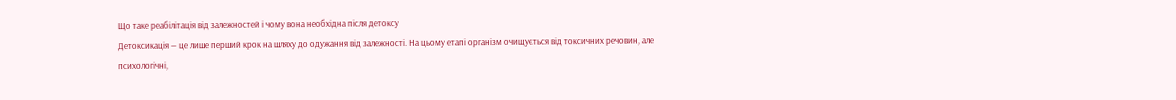Що таке реабілітація від залежностей і чому вона необхідна після детоксу
Детоксикація — це лише перший крок на шляху до одужання від залежності. На цьому етапі організм очищується від токсичних речовин, але психологічні,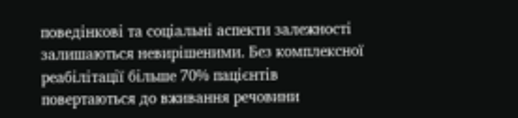поведінкові та соціальні аспекти залежності залишаються невирішеними. Без комплексної реабілітації більше 70% пацієнтів повертаються до вживання речовини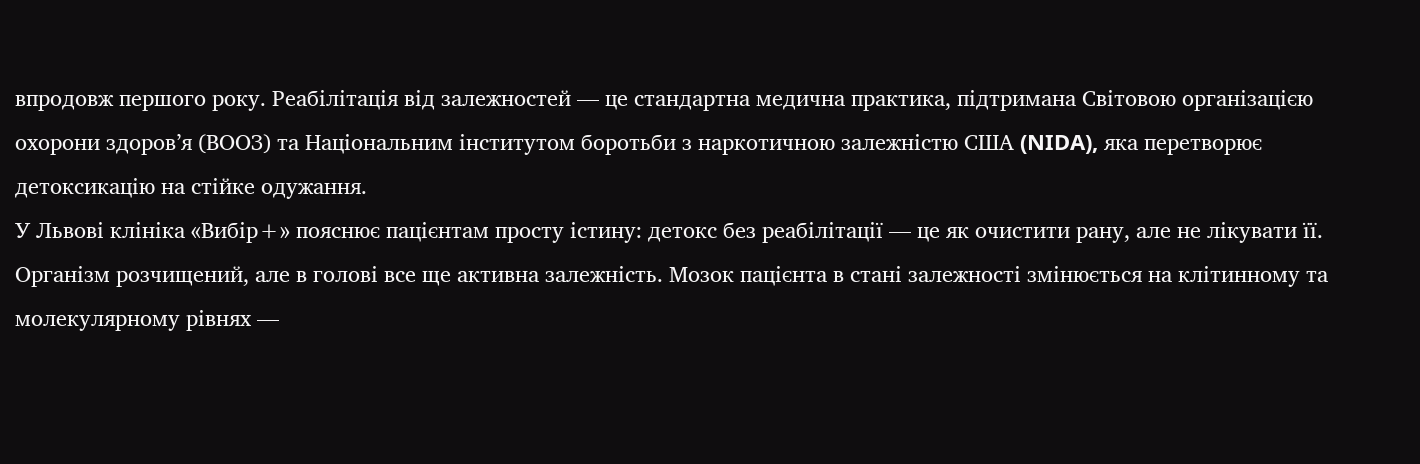впродовж першого року. Реабілітація від залежностей — це стандартна медична практика, підтримана Світовою організацією охорони здоров’я (ВООЗ) та Національним інститутом боротьби з наркотичною залежністю США (NIDA), яка перетворює детоксикацію на стійке одужання.
У Львові клініка «Вибір+» пояснює пацієнтам просту істину: детокс без реабілітації — це як очистити рану, але не лікувати її. Організм розчищений, але в голові все ще активна залежність. Мозок пацієнта в стані залежності змінюється на клітинному та молекулярному рівнях —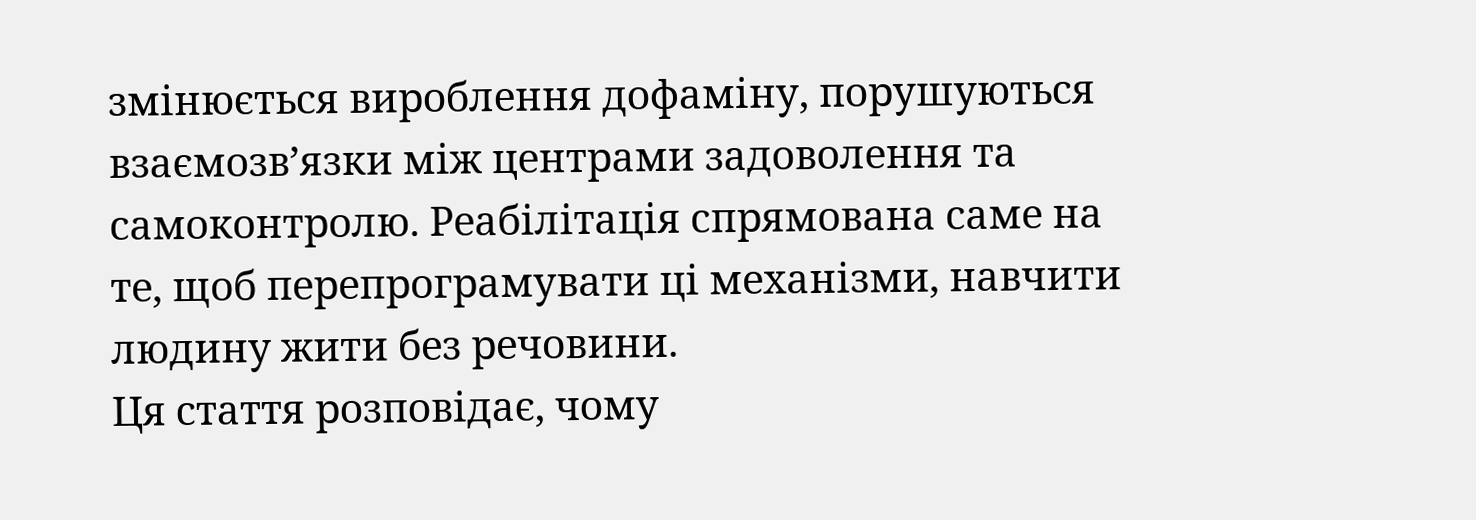змінюється вироблення дофаміну, порушуються взаємозв’язки між центрами задоволення та самоконтролю. Реабілітація спрямована саме на те, щоб перепрограмувати ці механізми, навчити людину жити без речовини.
Ця стаття розповідає, чому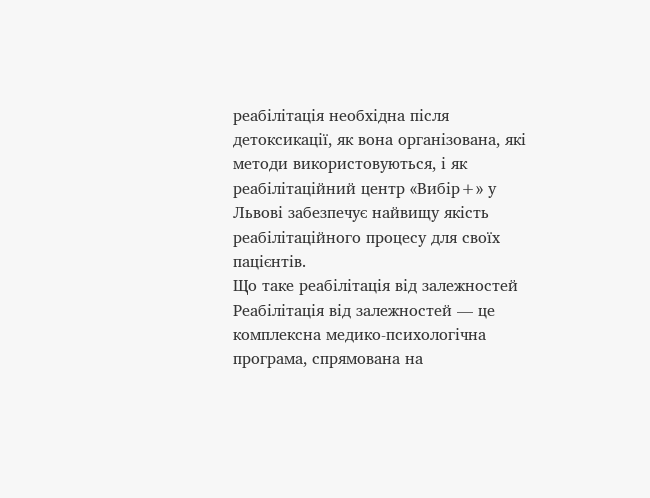реабілітація необхідна після детоксикації, як вона організована, які методи використовуються, і як реабілітаційний центр «Вибір+» у Львові забезпечує найвищу якість реабілітаційного процесу для своїх пацієнтів.
Що таке реабілітація від залежностей
Реабілітація від залежностей — це комплексна медико-психологічна програма, спрямована на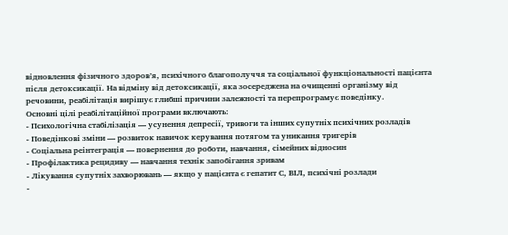відновлення фізичного здоров’я, психічного благополуччя та соціальної функціональності пацієнта після детоксикації. На відміну від детоксикації, яка зосереджена на очищенні організму від речовини, реабілітація вирішує глибші причини залежності та перепрограмує поведінку.
Основні цілі реабілітаційної програми включають:
- Психологічна стабілізація — усунення депресії, тривоги та інших супутніх психічних розладів
- Поведінкові зміни — розвиток навичок керування потягом та уникання тригерів
- Соціальна реінтеграція — повернення до роботи, навчання, сімейних відносин
- Профілактика рецидиву — навчання технік запобігання зривам
- Лікування супутніх захворювань — якщо у пацієнта є гепатит С, ВІЛ, психічні розлади
-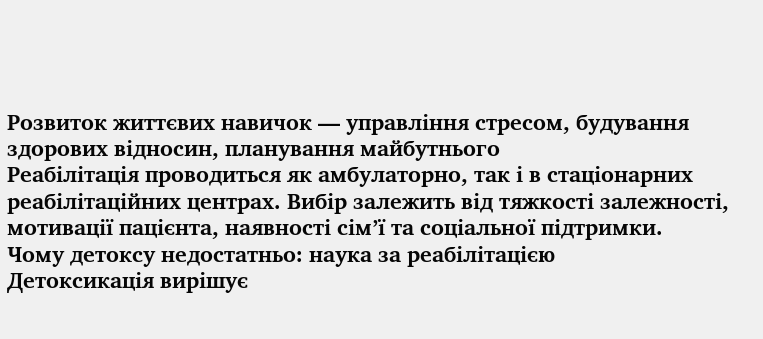Розвиток життєвих навичок — управління стресом, будування здорових відносин, планування майбутнього
Реабілітація проводиться як амбулаторно, так і в стаціонарних реабілітаційних центрах. Вибір залежить від тяжкості залежності, мотивації пацієнта, наявності сім’ї та соціальної підтримки.
Чому детоксу недостатньо: наука за реабілітацією
Детоксикація вирішує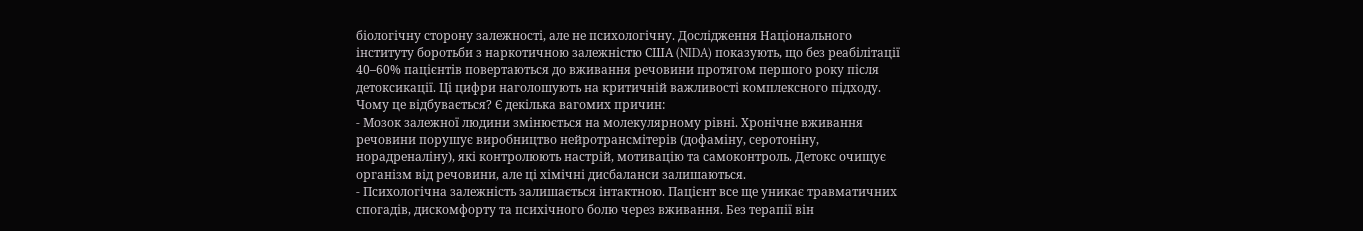біологічну сторону залежності, але не психологічну. Дослідження Національного інституту боротьби з наркотичною залежністю США (NIDA) показують, що без реабілітації 40–60% пацієнтів повертаються до вживання речовини протягом першого року після детоксикації. Ці цифри наголошують на критичній важливості комплексного підходу.
Чому це відбувається? Є декілька вагомих причин:
- Мозок залежної людини змінюється на молекулярному рівні. Хронічне вживання речовини порушує виробництво нейротрансмітерів (дофаміну, серотоніну, норадреналіну), які контролюють настрій, мотивацію та самоконтроль. Детокс очищує організм від речовини, але ці хімічні дисбаланси залишаються.
- Психологічна залежність залишається інтактною. Пацієнт все ще уникає травматичних спогадів, дискомфорту та психічного болю через вживання. Без терапії він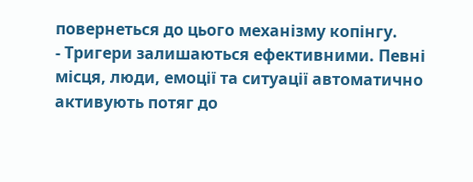повернеться до цього механізму копінгу.
- Тригери залишаються ефективними. Певні місця, люди, емоції та ситуації автоматично активують потяг до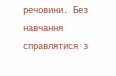речовини. Без навчання справлятися з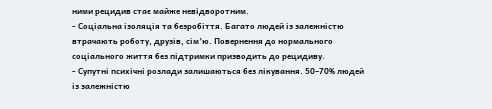ними рецидив стає майже невідворотним.
- Соціальна ізоляція та безробіття. Багато людей із залежністю втрачають роботу, друзів, сім’ю. Повернення до нормального соціального життя без підтримки призводить до рецидиву.
- Супутні психічні розлади залишаються без лікування. 50–70% людей із залежністю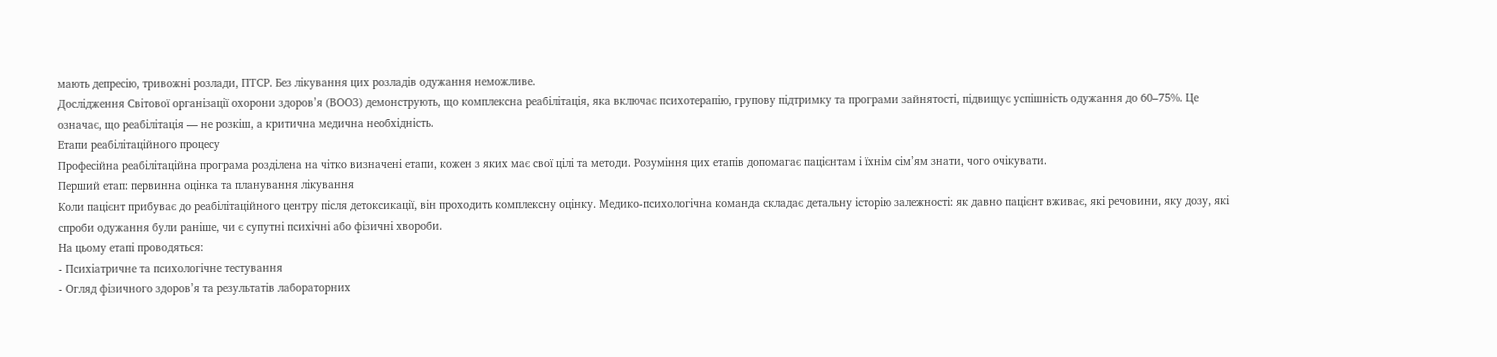мають депресію, тривожні розлади, ПТСР. Без лікування цих розладів одужання неможливе.
Дослідження Світової організації охорони здоров’я (ВООЗ) демонструють, що комплексна реабілітація, яка включає психотерапію, групову підтримку та програми зайнятості, підвищує успішність одужання до 60–75%. Це означає, що реабілітація — не розкіш, а критична медична необхідність.
Етапи реабілітаційного процесу
Професійна реабілітаційна програма розділена на чітко визначені етапи, кожен з яких має свої цілі та методи. Розуміння цих етапів допомагає пацієнтам і їхнім сім’ям знати, чого очікувати.
Перший етап: первинна оцінка та планування лікування
Коли пацієнт прибуває до реабілітаційного центру після детоксикації, він проходить комплексну оцінку. Медико-психологічна команда складає детальну історію залежності: як давно пацієнт вживає, які речовини, яку дозу, які спроби одужання були раніше, чи є супутні психічні або фізичні хвороби.
На цьому етапі проводяться:
- Психіатричне та психологічне тестування
- Огляд фізичного здоров’я та результатів лабораторних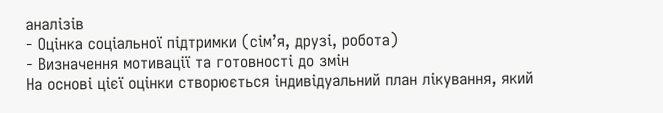аналізів
- Оцінка соціальної підтримки (сім’я, друзі, робота)
- Визначення мотивації та готовності до змін
На основі цієї оцінки створюється індивідуальний план лікування, який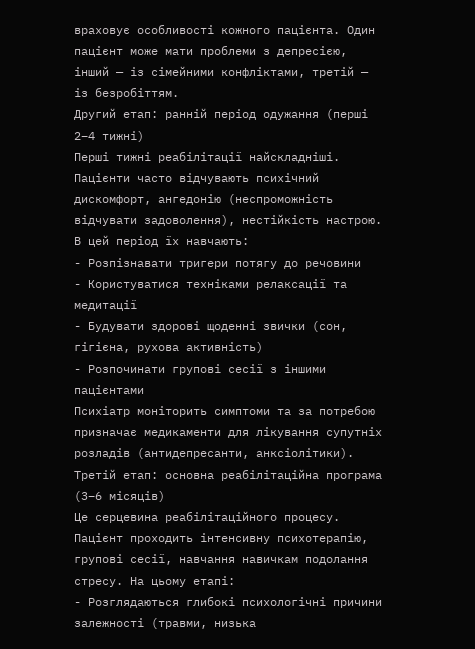враховує особливості кожного пацієнта. Один пацієнт може мати проблеми з депресією, інший — із сімейними конфліктами, третій — із безробіттям.
Другий етап: ранній період одужання (перші 2–4 тижні)
Перші тижні реабілітації найскладніші. Пацієнти часто відчувають психічний дискомфорт, ангедонію (неспроможність відчувати задоволення), нестійкість настрою. В цей період їх навчають:
- Розпізнавати тригери потягу до речовини
- Користуватися техніками релаксації та медитації
- Будувати здорові щоденні звички (сон, гігієна, рухова активність)
- Розпочинати групові сесії з іншими пацієнтами
Психіатр моніторить симптоми та за потребою призначає медикаменти для лікування супутніх розладів (антидепресанти, анксіолітики).
Третій етап: основна реабілітаційна програма (3–6 місяців)
Це серцевина реабілітаційного процесу. Пацієнт проходить інтенсивну психотерапію, групові сесії, навчання навичкам подолання стресу. На цьому етапі:
- Розглядаються глибокі психологічні причини залежності (травми, низька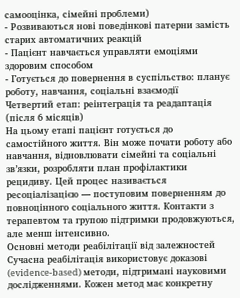самооцінка, сімейні проблеми)
- Розвиваються нові поведінкові патерни замість старих автоматичних реакцій
- Пацієнт навчається управляти емоціями здоровим способом
- Готується до повернення в суспільство: планує роботу, навчання, соціальні взаємодії
Четвертий етап: реінтеграція та реадаптація (після 6 місяців)
На цьому етапі пацієнт готується до самостійного життя. Він може почати роботу або навчання, відновлювати сімейні та соціальні зв’язки, розробляти план профілактики рецидиву. Цей процес називається ресоціалізацією — поступовим поверненням до повноцінного соціального життя. Контакти з терапевтом та групою підтримки продовжуються, але менш інтенсивно.
Основні методи реабілітації від залежностей
Сучасна реабілітація використовує доказові (evidence-based) методи, підтримані науковими дослідженнями. Кожен метод має конкретну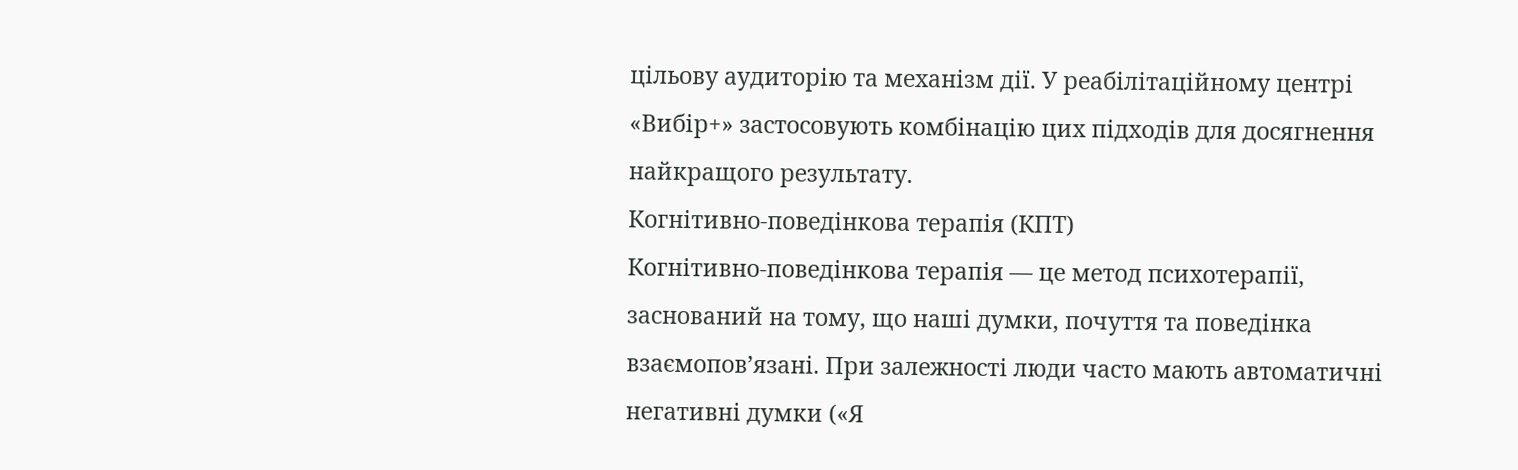цільову аудиторію та механізм дії. У реабілітаційному центрі «Вибір+» застосовують комбінацію цих підходів для досягнення найкращого результату.
Когнітивно-поведінкова терапія (КПТ)
Когнітивно-поведінкова терапія — це метод психотерапії, заснований на тому, що наші думки, почуття та поведінка взаємопов’язані. При залежності люди часто мають автоматичні негативні думки («Я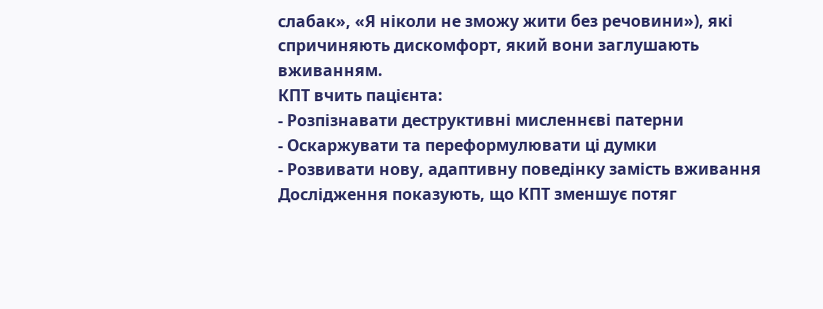слабак», «Я ніколи не зможу жити без речовини»), які спричиняють дискомфорт, який вони заглушають вживанням.
КПТ вчить пацієнта:
- Розпізнавати деструктивні мисленнєві патерни
- Оскаржувати та переформулювати ці думки
- Розвивати нову, адаптивну поведінку замість вживання
Дослідження показують, що КПТ зменшує потяг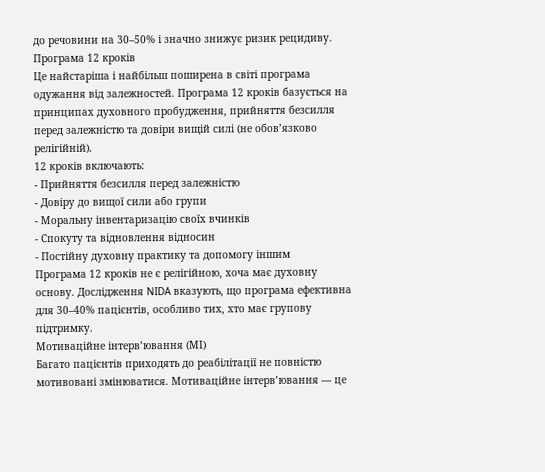до речовини на 30–50% і значно знижує ризик рецидиву.
Програма 12 кроків
Це найстаріша і найбільш поширена в світі програма одужання від залежностей. Програма 12 кроків базується на принципах духовного пробудження, прийняття безсилля перед залежністю та довіри вищій силі (не обов’язково релігійній).
12 кроків включають:
- Прийняття безсилля перед залежністю
- Довіру до вищої сили або групи
- Моральну інвентаризацію своїх вчинків
- Спокуту та відновлення відносин
- Постійну духовну практику та допомогу іншим
Програма 12 кроків не є релігійною, хоча має духовну основу. Дослідження NIDA вказують, що програма ефективна для 30–40% пацієнтів, особливо тих, хто має групову підтримку.
Мотиваційне інтерв’ювання (МІ)
Багато пацієнтів приходять до реабілітації не повністю мотивовані змінюватися. Мотиваційне інтерв’ювання — це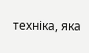техніка, яка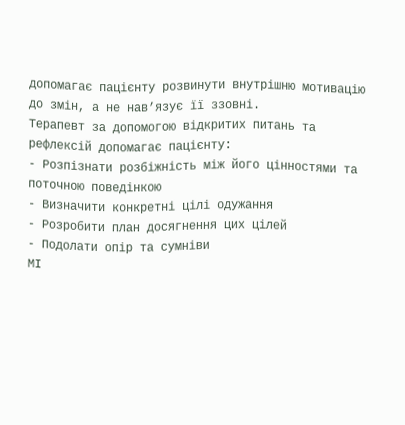допомагає пацієнту розвинути внутрішню мотивацію до змін, а не нав’язує її ззовні.
Терапевт за допомогою відкритих питань та рефлексій допомагає пацієнту:
- Розпізнати розбіжність між його цінностями та поточною поведінкою
- Визначити конкретні цілі одужання
- Розробити план досягнення цих цілей
- Подолати опір та сумніви
МІ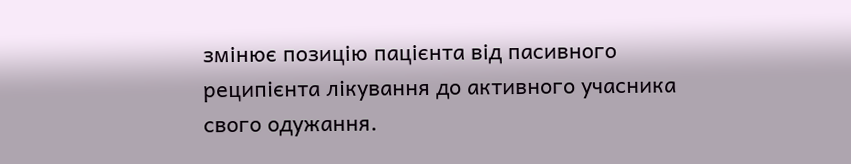змінює позицію пацієнта від пасивного реципієнта лікування до активного учасника свого одужання.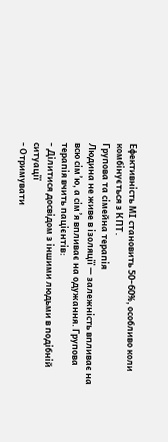Ефективність МІ становить 50–60%, особливо коли комбінується з КПТ.
Групова та сімейна терапія
Людина не живе в ізоляції — залежність впливає на всю сім’ю, а сім’я впливає на одужання. Групова терапія вчить пацієнтів:
- Ділитися досвідом з іншими людьми в подібній ситуації
- Отримувати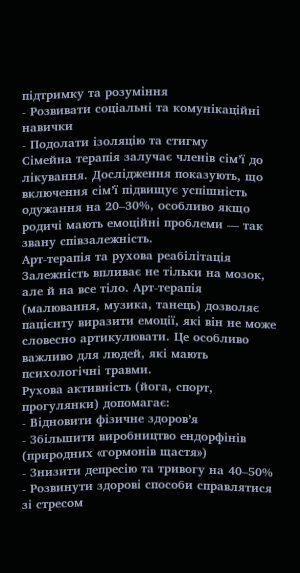підтримку та розуміння
- Розвивати соціальні та комунікаційні навички
- Подолати ізоляцію та стигму
Сімейна терапія залучає членів сім’ї до лікування. Дослідження показують, що включення сім’ї підвищує успішність одужання на 20–30%, особливо якщо родичі мають емоційні проблеми — так звану співзалежність.
Арт-терапія та рухова реабілітація
Залежність впливає не тільки на мозок, але й на все тіло. Арт-терапія (малювання, музика, танець) дозволяє пацієнту виразити емоції, які він не може словесно артикулювати. Це особливо важливо для людей, які мають психологічні травми.
Рухова активність (йога, спорт, прогулянки) допомагає:
- Відновити фізичне здоров’я
- Збільшити виробництво ендорфінів (природних «гормонів щастя»)
- Знизити депресію та тривогу на 40–50%
- Розвинути здорові способи справлятися зі стресом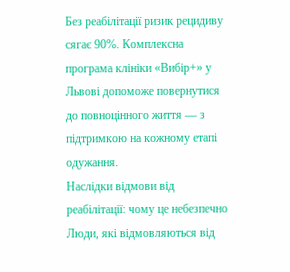Без реабілітації ризик рецидиву сягає 90%. Комплексна програма клініки «Вибір+» у Львові допоможе повернутися до повноцінного життя — з підтримкою на кожному етапі одужання.
Наслідки відмови від реабілітації: чому це небезпечно
Люди, які відмовляються від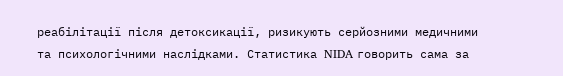реабілітації після детоксикації, ризикують серйозними медичними та психологічними наслідками. Статистика NIDA говорить сама за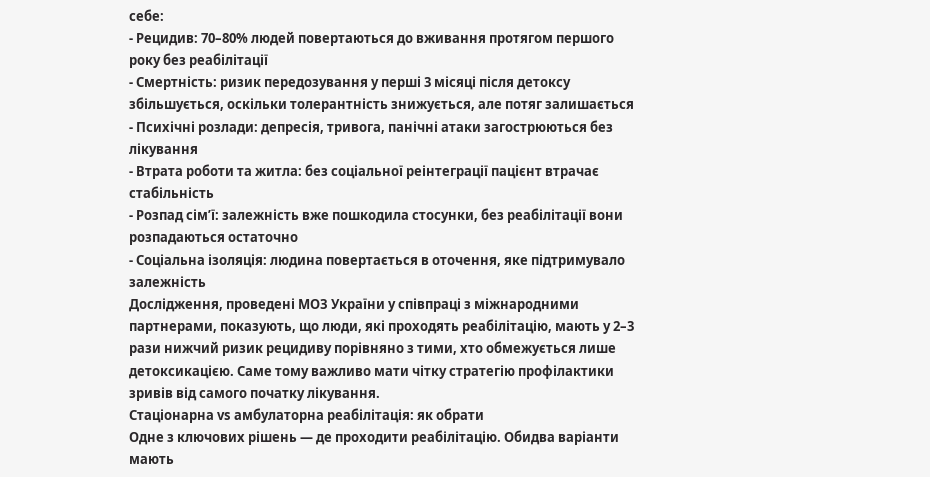себе:
- Рецидив: 70–80% людей повертаються до вживання протягом першого року без реабілітації
- Смертність: ризик передозування у перші 3 місяці після детоксу збільшується, оскільки толерантність знижується, але потяг залишається
- Психічні розлади: депресія, тривога, панічні атаки загострюються без лікування
- Втрата роботи та житла: без соціальної реінтеграції пацієнт втрачає стабільність
- Розпад сім’ї: залежність вже пошкодила стосунки, без реабілітації вони розпадаються остаточно
- Соціальна ізоляція: людина повертається в оточення, яке підтримувало залежність
Дослідження, проведені МОЗ України у співпраці з міжнародними партнерами, показують, що люди, які проходять реабілітацію, мають у 2–3 рази нижчий ризик рецидиву порівняно з тими, хто обмежується лише детоксикацією. Саме тому важливо мати чітку стратегію профілактики зривів від самого початку лікування.
Стаціонарна vs амбулаторна реабілітація: як обрати
Одне з ключових рішень — де проходити реабілітацію. Обидва варіанти мають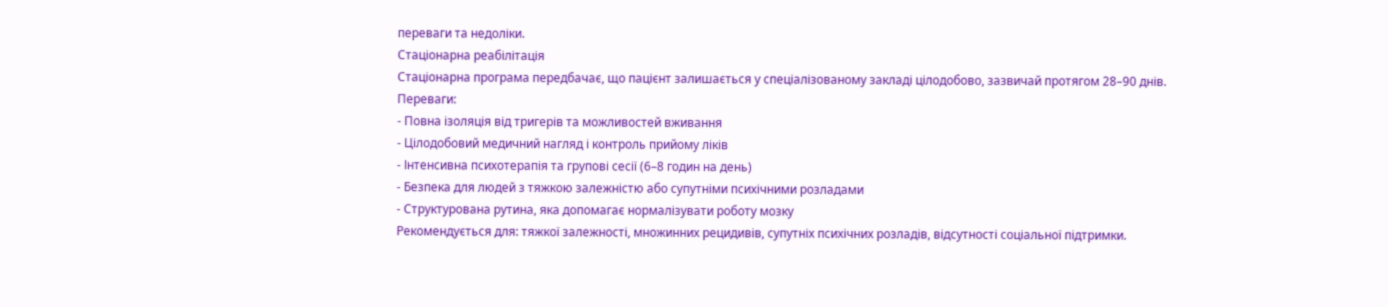переваги та недоліки.
Стаціонарна реабілітація
Стаціонарна програма передбачає, що пацієнт залишається у спеціалізованому закладі цілодобово, зазвичай протягом 28–90 днів.
Переваги:
- Повна ізоляція від тригерів та можливостей вживання
- Цілодобовий медичний нагляд і контроль прийому ліків
- Інтенсивна психотерапія та групові сесії (6–8 годин на день)
- Безпека для людей з тяжкою залежністю або супутніми психічними розладами
- Структурована рутина, яка допомагає нормалізувати роботу мозку
Рекомендується для: тяжкої залежності, множинних рецидивів, супутніх психічних розладів, відсутності соціальної підтримки.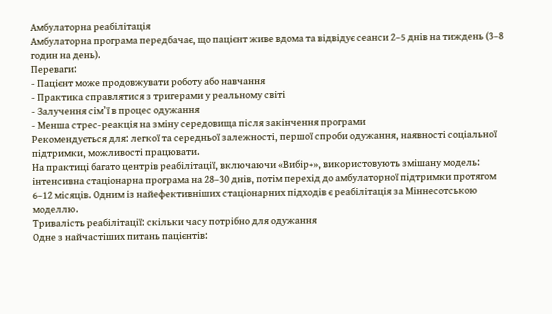Амбулаторна реабілітація
Амбулаторна програма передбачає, що пацієнт живе вдома та відвідує сеанси 2–5 днів на тиждень (3–8 годин на день).
Переваги:
- Пацієнт може продовжувати роботу або навчання
- Практика справлятися з тригерами у реальному світі
- Залучення сім’ї в процес одужання
- Менша стрес-реакція на зміну середовища після закінчення програми
Рекомендується для: легкої та середньої залежності, першої спроби одужання, наявності соціальної підтримки, можливості працювати.
На практиці багато центрів реабілітації, включаючи «Вибір+», використовують змішану модель: інтенсивна стаціонарна програма на 28–30 днів, потім перехід до амбулаторної підтримки протягом 6–12 місяців. Одним із найефективніших стаціонарних підходів є реабілітація за Міннесотською моделлю.
Тривалість реабілітації: скільки часу потрібно для одужання
Одне з найчастіших питань пацієнтів: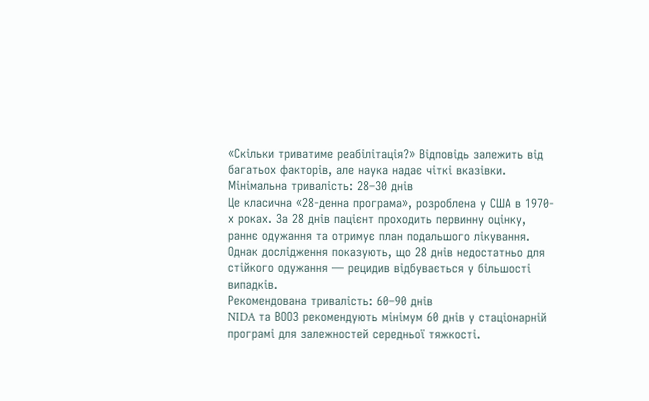«Скільки триватиме реабілітація?» Відповідь залежить від багатьох факторів, але наука надає чіткі вказівки.
Мінімальна тривалість: 28–30 днів
Це класична «28-денна програма», розроблена у США в 1970-х роках. За 28 днів пацієнт проходить первинну оцінку, раннє одужання та отримує план подальшого лікування. Однак дослідження показують, що 28 днів недостатньо для стійкого одужання — рецидив відбувається у більшості випадків.
Рекомендована тривалість: 60–90 днів
NIDA та ВООЗ рекомендують мінімум 60 днів у стаціонарній програмі для залежностей середньої тяжкості.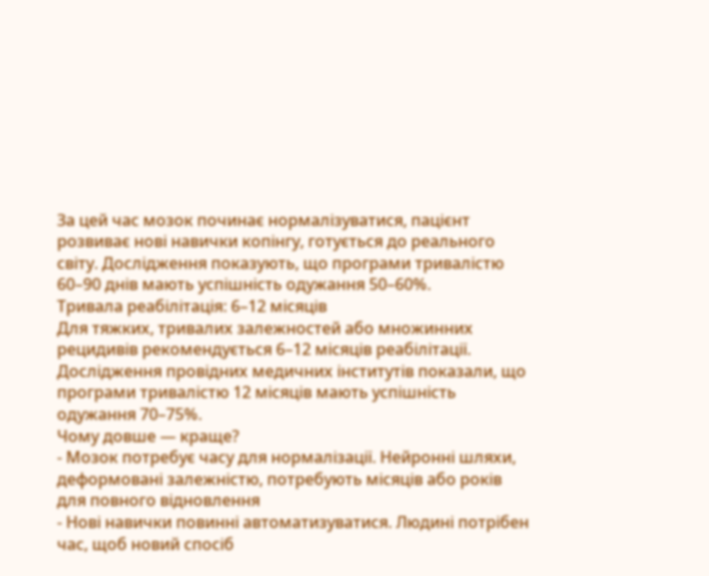За цей час мозок починає нормалізуватися, пацієнт розвиває нові навички копінгу, готується до реального світу. Дослідження показують, що програми тривалістю 60–90 днів мають успішність одужання 50–60%.
Тривала реабілітація: 6–12 місяців
Для тяжких, тривалих залежностей або множинних рецидивів рекомендується 6–12 місяців реабілітації. Дослідження провідних медичних інститутів показали, що програми тривалістю 12 місяців мають успішність одужання 70–75%.
Чому довше — краще?
- Мозок потребує часу для нормалізації. Нейронні шляхи, деформовані залежністю, потребують місяців або років для повного відновлення
- Нові навички повинні автоматизуватися. Людині потрібен час, щоб новий спосіб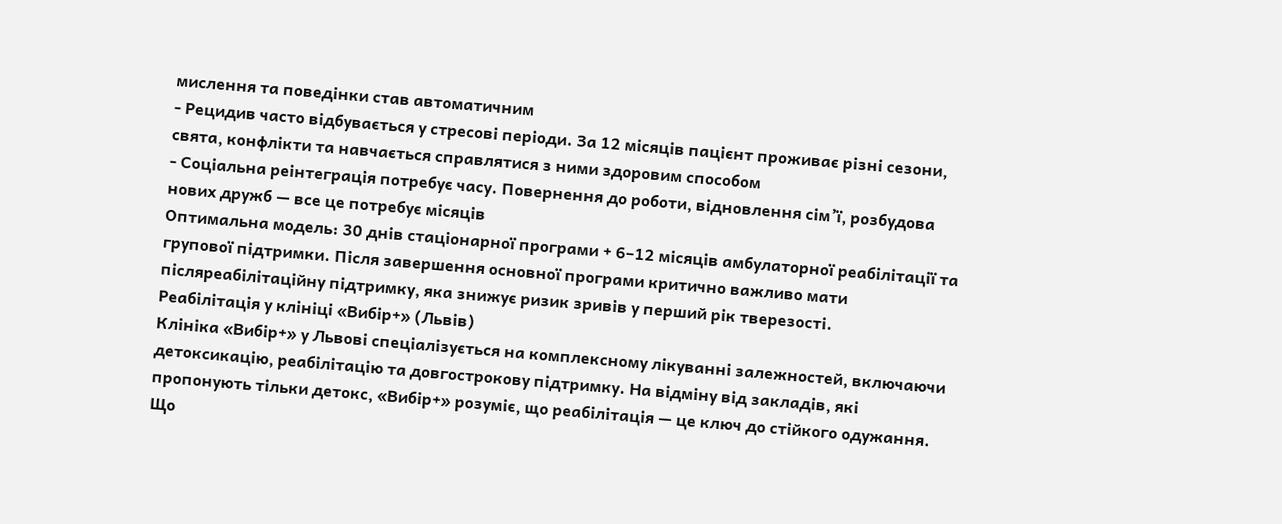мислення та поведінки став автоматичним
- Рецидив часто відбувається у стресові періоди. За 12 місяців пацієнт проживає різні сезони, свята, конфлікти та навчається справлятися з ними здоровим способом
- Соціальна реінтеграція потребує часу. Повернення до роботи, відновлення сім’ї, розбудова нових дружб — все це потребує місяців
Оптимальна модель: 30 днів стаціонарної програми + 6–12 місяців амбулаторної реабілітації та групової підтримки. Після завершення основної програми критично важливо мати післяреабілітаційну підтримку, яка знижує ризик зривів у перший рік тверезості.
Реабілітація у клініці «Вибір+» (Львів)
Клініка «Вибір+» у Львові спеціалізується на комплексному лікуванні залежностей, включаючи детоксикацію, реабілітацію та довгострокову підтримку. На відміну від закладів, які пропонують тільки детокс, «Вибір+» розуміє, що реабілітація — це ключ до стійкого одужання.
Що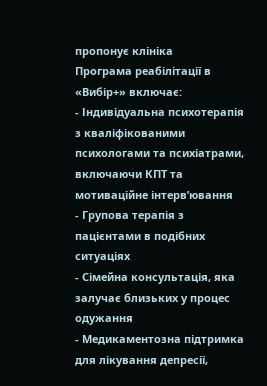пропонує клініка
Програма реабілітації в «Вибір+» включає:
- Індивідуальна психотерапія з кваліфікованими психологами та психіатрами, включаючи КПТ та мотиваційне інтерв’ювання
- Групова терапія з пацієнтами в подібних ситуаціях
- Сімейна консультація, яка залучає близьких у процес одужання
- Медикаментозна підтримка для лікування депресії,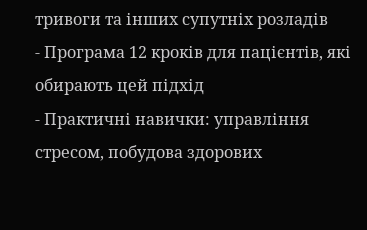тривоги та інших супутніх розладів
- Програма 12 кроків для пацієнтів, які обирають цей підхід
- Практичні навички: управління стресом, побудова здорових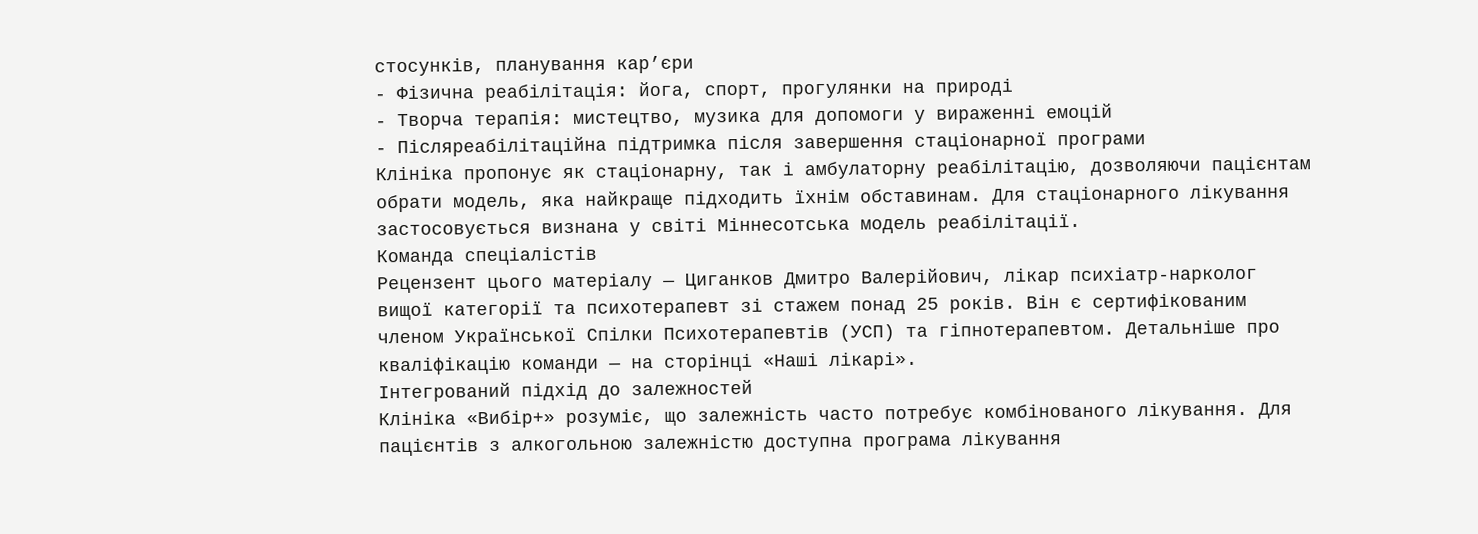стосунків, планування кар’єри
- Фізична реабілітація: йога, спорт, прогулянки на природі
- Творча терапія: мистецтво, музика для допомоги у вираженні емоцій
- Післяреабілітаційна підтримка після завершення стаціонарної програми
Клініка пропонує як стаціонарну, так і амбулаторну реабілітацію, дозволяючи пацієнтам обрати модель, яка найкраще підходить їхнім обставинам. Для стаціонарного лікування застосовується визнана у світі Міннесотська модель реабілітації.
Команда спеціалістів
Рецензент цього матеріалу — Циганков Дмитро Валерійович, лікар психіатр-нарколог вищої категорії та психотерапевт зі стажем понад 25 років. Він є сертифікованим членом Української Спілки Психотерапевтів (УСП) та гіпнотерапевтом. Детальніше про кваліфікацію команди — на сторінці «Наші лікарі».
Інтегрований підхід до залежностей
Клініка «Вибір+» розуміє, що залежність часто потребує комбінованого лікування. Для пацієнтів з алкогольною залежністю доступна програма лікування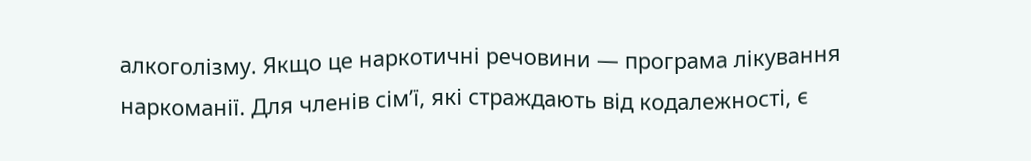алкоголізму. Якщо це наркотичні речовини — програма лікування наркоманії. Для членів сім’ї, які страждають від кодалежності, є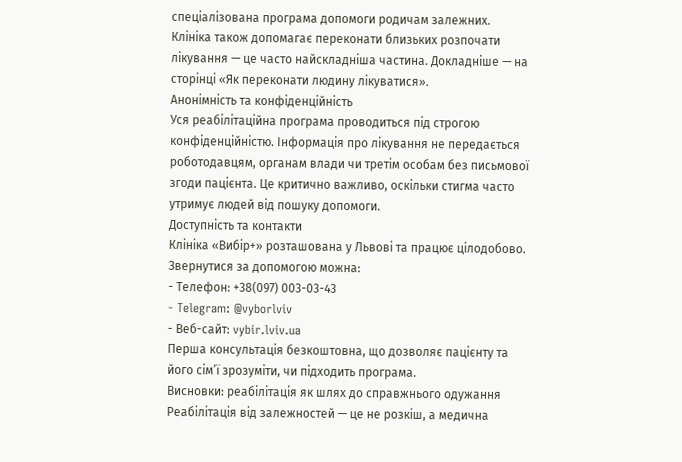спеціалізована програма допомоги родичам залежних.
Клініка також допомагає переконати близьких розпочати лікування — це часто найскладніша частина. Докладніше — на сторінці «Як переконати людину лікуватися».
Анонімність та конфіденційність
Уся реабілітаційна програма проводиться під строгою конфіденційністю. Інформація про лікування не передається роботодавцям, органам влади чи третім особам без письмової згоди пацієнта. Це критично важливо, оскільки стигма часто утримує людей від пошуку допомоги.
Доступність та контакти
Клініка «Вибір+» розташована у Львові та працює цілодобово. Звернутися за допомогою можна:
- Телефон: +38(097) 003-03-43
- Telegram: @vyborlviv
- Веб-сайт: vybir.lviv.ua
Перша консультація безкоштовна, що дозволяє пацієнту та його сім’ї зрозуміти, чи підходить програма.
Висновки: реабілітація як шлях до справжнього одужання
Реабілітація від залежностей — це не розкіш, а медична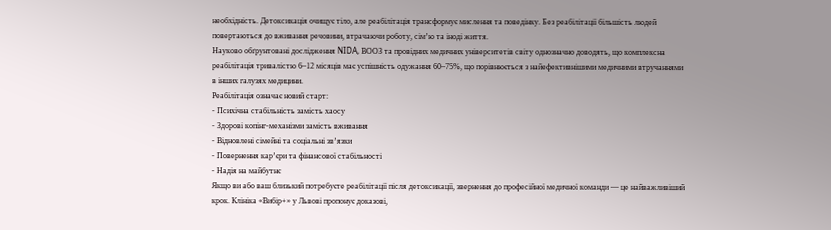необхідність. Детоксикація очищує тіло, але реабілітація трансформує мислення та поведінку. Без реабілітації більшість людей повертаються до вживання речовини, втрачаючи роботу, сім’ю та іноді життя.
Науково обґрунтовані дослідження NIDA, ВООЗ та провідних медичних університетів світу однозначно доводять, що комплексна реабілітація тривалістю 6–12 місяців має успішність одужання 60–75%, що порівнюється з найефективнішими медичними втручаннями в інших галузях медицини.
Реабілітація означає новий старт:
- Психічна стабільність замість хаосу
- Здорові копінг-механізми замість вживання
- Відновлені сімейні та соціальні зв’язки
- Повернення кар’єри та фінансової стабільності
- Надія на майбутнє
Якщо ви або ваш близький потребуєте реабілітації після детоксикації, звернення до професійної медичної команди — це найважливіший крок. Клініка «Вибір+» у Львові пропонує доказові,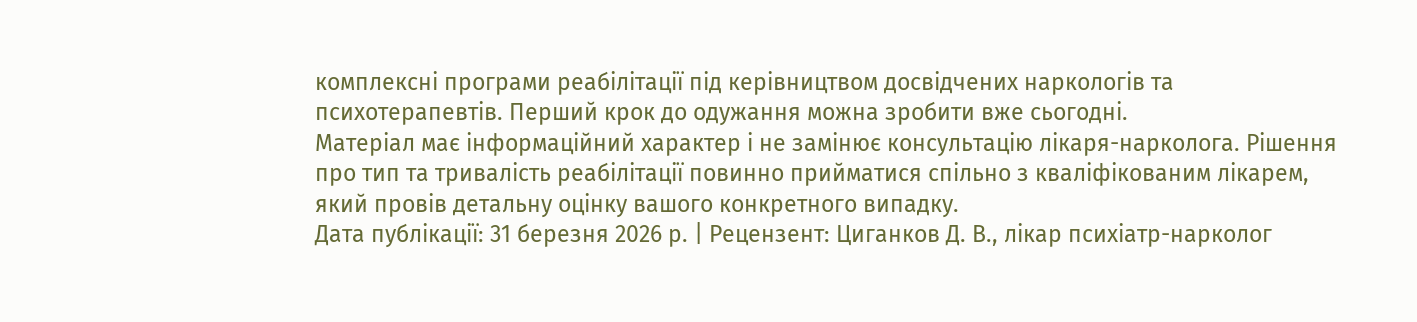комплексні програми реабілітації під керівництвом досвідчених наркологів та психотерапевтів. Перший крок до одужання можна зробити вже сьогодні.
Матеріал має інформаційний характер і не замінює консультацію лікаря-нарколога. Рішення про тип та тривалість реабілітації повинно прийматися спільно з кваліфікованим лікарем, який провів детальну оцінку вашого конкретного випадку.
Дата публікації: 31 березня 2026 р. | Рецензент: Циганков Д. В., лікар психіатр-нарколог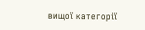вищої категорії